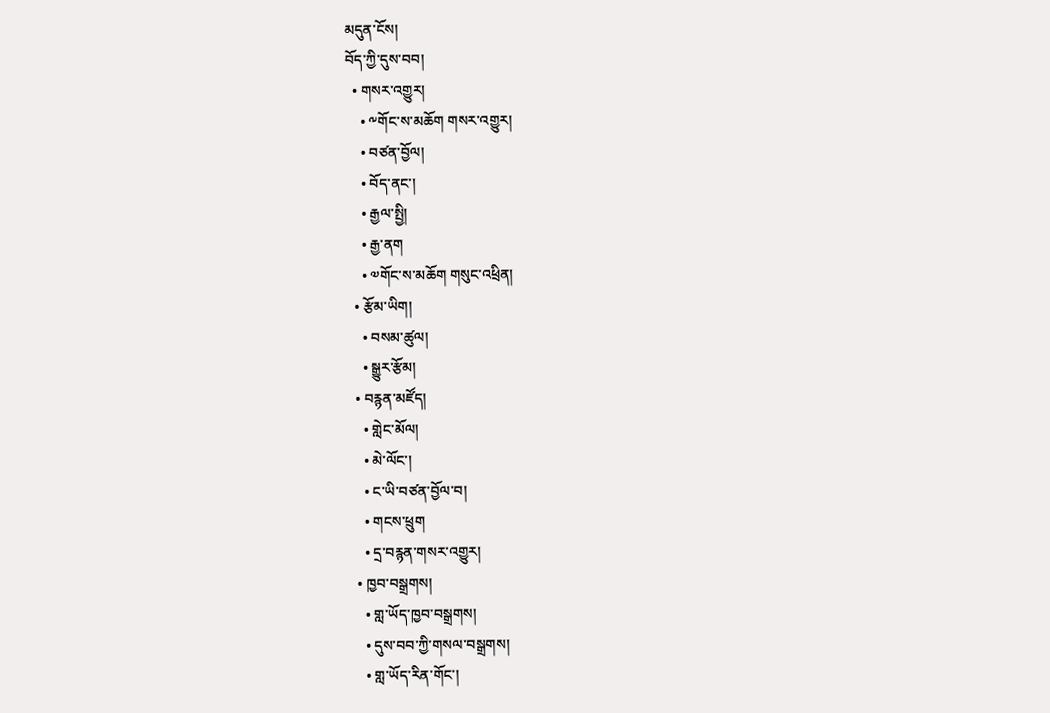མདུན་ངོས།
བོད་ཀྱི་དུས་བབ།
  • གསར་འགྱུར།
    • ༸གོང་ས་མཆོག གསར་འགྱུར།
    • བཙན་བྱོལ།
    • བོད་ནང་།
    • རྒྱལ་སྤྱི།
    • རྒྱ་ནག
    • ༧གོང་ས་མཆོག གསུང་འཕྲིན།
  • རྩོམ་ཡིག།
    • བསམ་ཚུལ།
    • སྒྱུར་རྩོམ།
  • བརྙན་མཛོད།
    • གླེང་མོལ།
    • མེ་ལོང་།
    • ང་ཡི་བཙན་བྱོལ་བ།
    • གངས་ཕྲུག
    • དྲ་བརྙན་གསར་འགྱུར།
  • ཁྱབ་བསྒྲགས།
    • གླ་ཡོད་ཁྱབ་བསྒྲགས།
    • དུས་བབ་ཀྱི་གསལ་བསྒྲགས།
    • གླ་ཡོད་རིན་གོང་།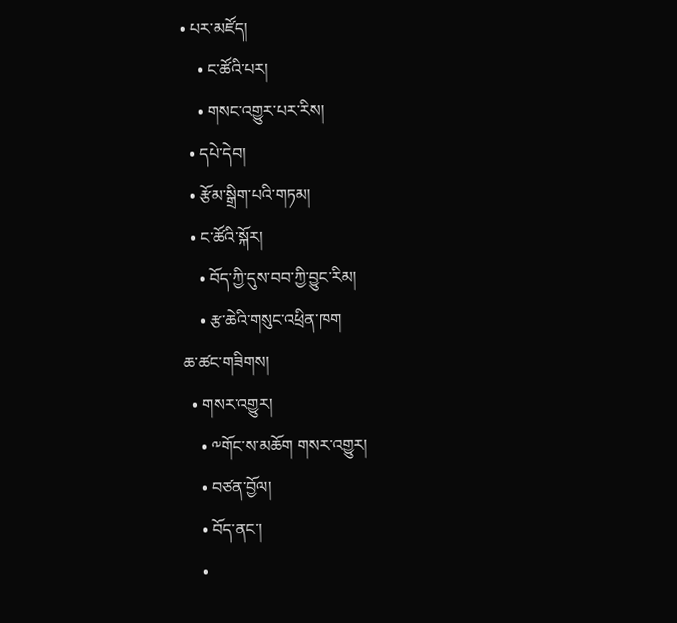• པར་མཛོད།
    • ང་ཚོའི་པར།
    • གསང་འགྱུར་པར་རིས།
  • དཔེ་དེབ།
  • རྩོམ་སྒྲིག་པའི་གཏམ།
  • ང་ཚོའི་སྐོར།
    • བོད་ཀྱི་དུས་བབ་ཀྱི་བྱུང་རིམ།
    • རྩ་ཆེའི་གསུང་འཕྲིན་ཁག
ཆ་ཚང་གཟིགས།
  • གསར་འགྱུར།
    • ༸གོང་ས་མཆོག གསར་འགྱུར།
    • བཙན་བྱོལ།
    • བོད་ནང་།
    •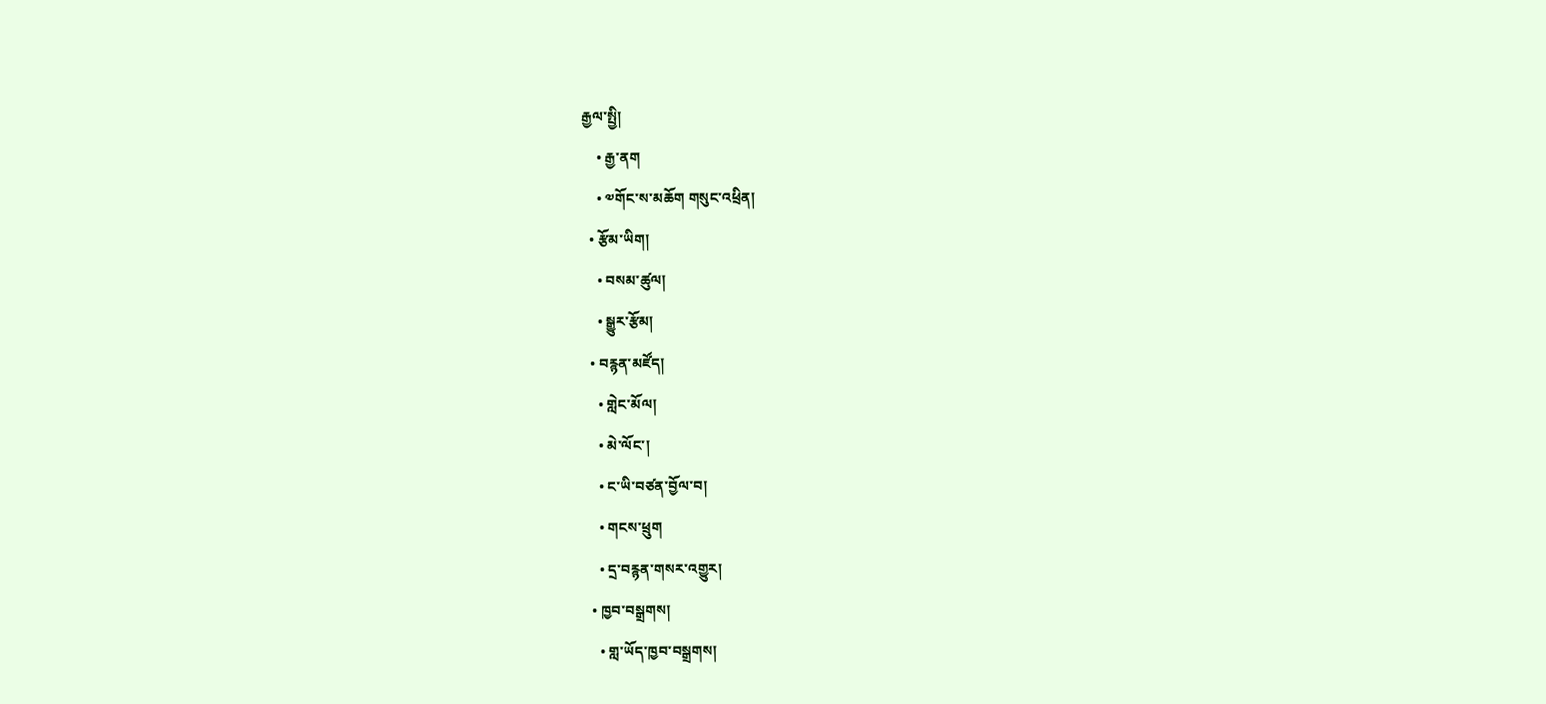རྒྱལ་སྤྱི།
    • རྒྱ་ནག
    • ༧གོང་ས་མཆོག གསུང་འཕྲིན།
  • རྩོམ་ཡིག།
    • བསམ་ཚུལ།
    • སྒྱུར་རྩོམ།
  • བརྙན་མཛོད།
    • གླེང་མོལ།
    • མེ་ལོང་།
    • ང་ཡི་བཙན་བྱོལ་བ།
    • གངས་ཕྲུག
    • དྲ་བརྙན་གསར་འགྱུར།
  • ཁྱབ་བསྒྲགས།
    • གླ་ཡོད་ཁྱབ་བསྒྲགས།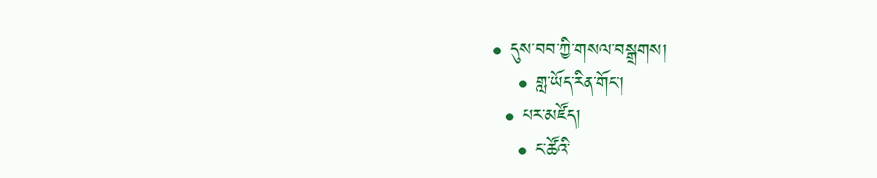• དུས་བབ་ཀྱི་གསལ་བསྒྲགས།
    • གླ་ཡོད་རིན་གོང་།
  • པར་མཛོད།
    • ང་ཚོའི་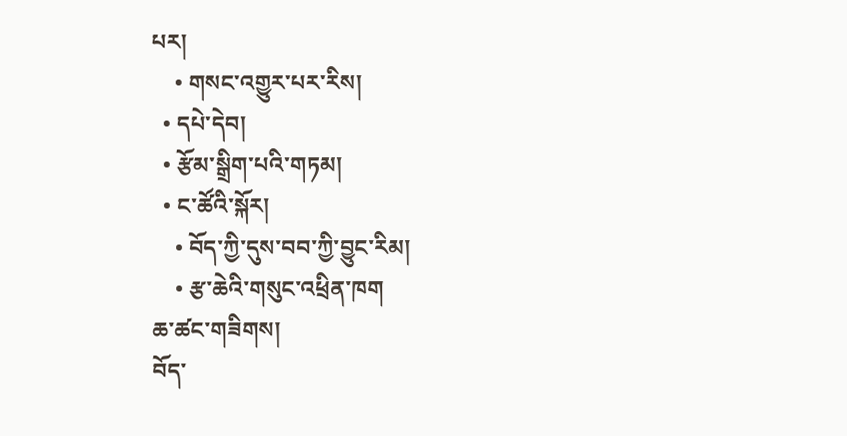པར།
    • གསང་འགྱུར་པར་རིས།
  • དཔེ་དེབ།
  • རྩོམ་སྒྲིག་པའི་གཏམ།
  • ང་ཚོའི་སྐོར།
    • བོད་ཀྱི་དུས་བབ་ཀྱི་བྱུང་རིམ།
    • རྩ་ཆེའི་གསུང་འཕྲིན་ཁག
ཆ་ཚང་གཟིགས།
བོད་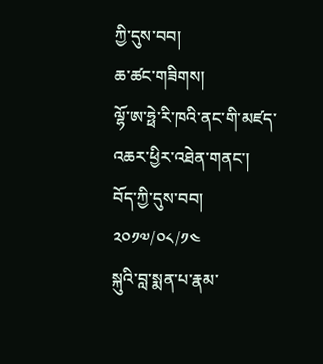ཀྱི་དུས་བབ།
ཆ་ཚང་གཟིགས།
ལྷོ་ཨ་ཧྥེ་རི་ཁའི་ནང་གི་མཛད་འཆར་ཕྱིར་འཐེན་གནང་།
བོད་ཀྱི་དུས་བབ།
༢༠༡༧/༠༨/༡༤
སྐུའི་བླ་སྨན་པ་རྣམ་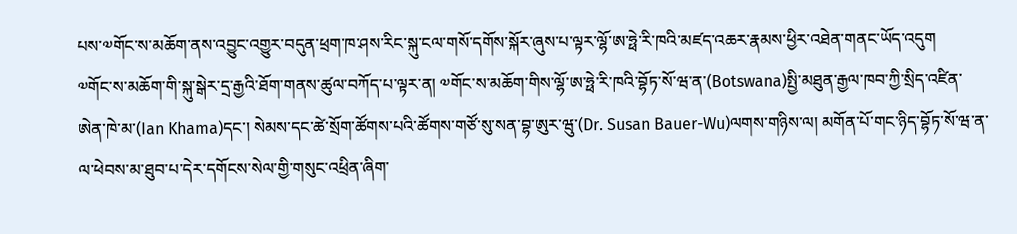པས་༧གོང་ས་མཆོག་ནས་འབྱུང་འགྱུར་བདུན་ཕྲག་ཁ་ཤས་རིང་སྐུ་ངལ་གསོ་དགོས་སྐོར་ཞུས་པ་ལྟར་ལྷོ་ཨ་ཧྥེ་རི་ཁའི་མཛད་འཆར་རྣམས་ཕྱིར་འཐེན་གནང་ཡོད་འདུག
༧གོང་ས་མཆོག་གི་སྐུ་སྒེར་དྲ་རྒྱའི་ཐོག་གནས་ཚུལ་བཀོད་པ་ལྟར་ན། ༧གོང་ས་མཆོག་གིས་ལྷོ་ཨ་ཧྥེ་རི་ཁའི་བྷོཏ་སོ་ཝ་ན་(Botswana)སྤྱི་མཐུན་རྒྱལ་ཁབ་ཀྱི་སྲིད་འཛིན་ཨེན་ཁེ་མ་(Ian Khama)དང་། སེམས་དང་ཚེ་སྲོག་ཚོགས་པའི་ཚོགས་གཙོ་སུ་སན་བྷ་ཨུར་ཝུ་(Dr. Susan Bauer-Wu)ལགས་གཉིས་ལ། མགོན་པོ་གང་ཉིད་བྷོཏ་སོ་ཝ་ན་ལ་ཕེབས་མ་ཐུབ་པ་དེར་དགོངས་སེལ་གྱི་གསུང་འཕྲིན་ཞིག་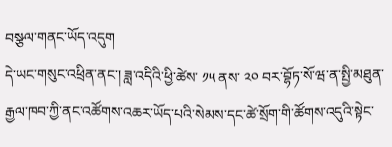བསྩལ་གནང་ཡོད་འདུག
དེ་ཡང་གསུང་འཕྲིན་ནང་། ཟླ་འདིའི་ཕྱི་ཚེས་ ༡༥ ནས་ ༢༠ བར་བྷོཏ་སོ་ཝ་ན་སྤྱི་མཐུན་རྒྱལ་ཁབ་ཀྱི་ནང་འཚོགས་འཆར་ཡོད་པའི་སེམས་དང་ཚེ་སྲོག་གི་ཚོགས་འདུའི་སྟེང་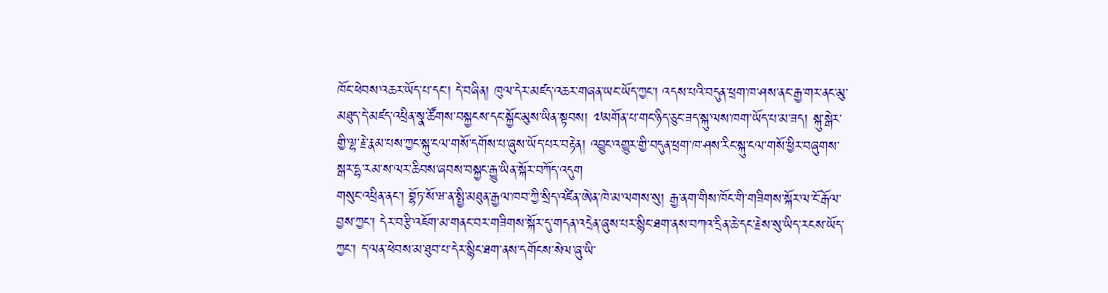ཁོང་ཕེབས་འཆར་ཡོད་པ་དང་། དེ་བཞིན། ཁུལ་དེར་མཛད་འཆར་གཞན་ཡང་ཡོད་ཀྱང་། འདས་པའི་བདུན་ཕྲག་ཁ་ཤས་ནང་རྒྱ་གར་ནང་མུ་མཐུད་དེ་མཛད་འཕྲིན་སྣ་ཚོགས་བསྐྱངས་དང་སྐྱོང་མུས་ཡིན་སྟབས། ༧མགོན་པ་གང་ཉིད་ཅུང་ཟད་སྐུ་ལས་ཁག་ཡོད་པ་མ་ཟད། སྐུ་སྒེར་གྱི་ལྷ་རྗེ་རྣམ་པས་ཀྱང་སྐུ་ངལ་གསོ་དགོས་པ་ཞུས་ཡོད་པར་བརྟེན། འབྱུང་འགྱུར་གྱི་བདུན་ཕྲག་ཁ་ཤས་རིང་སྐུ་ངལ་གསོ་ཕྱིར་བཞུགས་སྒར་དྷ་རམ་ས་ལར་ཆིབས་ཞབས་བསྐྱང་རྒྱུ་ཡིན་སྐོར་བཀོད་འདུག
གསུང་འཕྲིན་ནང་། བྷོཏ་སོ་ཝ་ན་སྤྱི་མཐུན་རྒྱལ་ཁབ་ཀྱི་སྲིད་འཛིན་ཨེན་ཁེ་མ་ལགས་སུ། རྒྱ་ནག་གིས་ཁོང་གི་གཟིགས་སྐོར་ལ་ངོ་རྒོལ་བྱས་ཀྱང་། དེར་བརྩི་འཇོག་མ་གནང་བར་གཟིགས་སྐོར་དུ་གདན་འདྲེན་ཞུས་པར་སྙིང་ཐག་ནས་བཀའ་དྲིན་ཆེ་དང་རྗེས་སུ་ཡིད་རངས་ཡོད་ཀྱང་། ད་ལན་ཕེབས་མ་ཐུབ་པ་དེར་སྙིང་ཐག་ནས་དགོངས་སེལ་ཞུ་ཡི་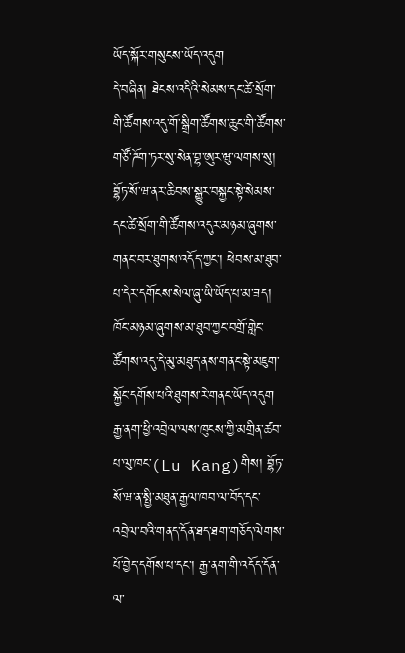ཡོད་སྐོར་གསུངས་ཡོད་འདུག
དེ་བཞིན། ཐེངས་འདིའི་སེམས་དང་ཚེ་སྲོག་གི་ཚོགས་འདུ་གོ་སྒྲིག་ཚོགས་ཆུང་གི་ཚོགས་གཙོ་ཌོག་ཏར་སུ་སེན་བྷ་ཨུར་ཝུ་ལགས་སུ། བྷོཏ་སོ་ཝ་ནར་ཆིབས་སྒྱུར་བསྐྱང་སྟེ་སེམས་དང་ཚེ་སྲོག་གི་ཚོགས་འདུར་མཉམ་ཞུགས་གནང་བར་ཐུགས་འདོད་ཀྱང་། ཕེབས་མ་ཐུབ་པ་དེར་དགོངས་སེལ་ཞུ་ཡི་ཡོད་པ་མ་ཟད། ཁོང་མཉམ་ཞུགས་མ་ཐུབ་ཀྱང་བགྲོ་གླེང་ཚོགས་འདུ་དེ་མུ་མཐུད་ནས་གནང་སྟེ་མཇུག་སྐྱོང་དགོས་པའི་ཐུགས་རེ་གནང་ཡོད་འདུག
རྒྱ་ནག་ཕྱི་འབྲེལ་ལས་ཁུངས་ཀྱི་མགྲིན་ཚབ་པ་ལུ་ཁང་(Lu Kang)གིས། བྷོཏ་སོ་ཝ་ན་སྤྱི་མཐུན་རྒྱལ་ཁབ་ལ་བོད་དང་འབྲེལ་བའི་གནད་དོན་ཐད་ཐག་གཅོད་ལེགས་པོ་བྱེད་དགོས་པ་དང་། རྒྱ་ནག་གི་འདོད་དོན་ལ་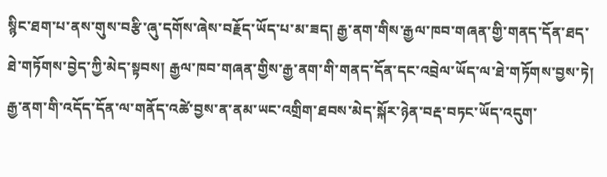སྙིང་ཐག་པ་ནས་གུས་བརྩི་ཞུ་དགོས་ཞེས་བརྗོད་ཡོད་པ་མ་ཟད། རྒྱ་ནག་གིས་རྒྱལ་ཁབ་གཞན་གྱི་གནད་དོན་ཐད་ཐེ་གཏོགས་བྱེད་ཀྱི་མེད་སྟབས། རྒྱལ་ཁབ་གཞན་གྱིས་རྒྱ་ནག་གི་གནད་དོན་དང་འབྲེལ་ཡོད་ལ་ཐེ་གཏོགས་བྱས་ཏེ།  རྒྱ་ནག་གི་འདོད་དོན་ལ་གནོད་འཚེ་བྱས་ན་ནམ་ཡང་འགྲིག་ཐབས་མེད་སྐོར་ཉེན་བརྡ་བཏང་ཡོད་འདུག་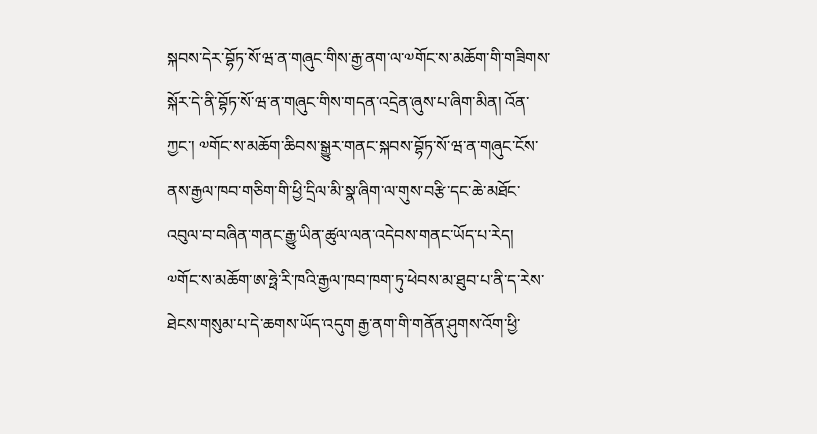སྐབས་དེར་བྷོཏ་སོ་ཝ་ན་གཞུང་གིས་རྒྱ་ནག་ལ་༧གོང་ས་མཆོག་གི་གཟིགས་སྐོར་དེ་ནི་བྷོཏ་སོ་ཝ་ན་གཞུང་གིས་གདན་འདྲེན་ཞུས་པ་ཞིག་མིན། འོན་ཀྱང་། ༧གོང་ས་མཆོག་ཆིབས་སྒྱུར་གནང་སྐབས་བྷོཏ་སོ་ཝ་ན་གཞུང་ངོས་ནས་རྒྱལ་ཁབ་གཅིག་གི་ཕྱི་དྲིལ་མི་སྣ་ཞིག་ལ་གུས་བརྩི་དང་ཆེ་མཐོང་འབུལ་བ་བཞིན་གནང་རྒྱུ་ཡིན་ཚུལ་ལན་འདེབས་གནང་ཡོད་པ་རེད།
༧གོང་ས་མཆོག་ཨ་ཧྥེ་རི་ཁའི་རྒྱལ་ཁབ་ཁག་ཏུ་ཕེབས་མ་ཐུབ་པ་ནི་ད་རེས་ཐེངས་གསུམ་པ་དེ་ཆགས་ཡོད་འདུག རྒྱ་ནག་གི་གནོན་ཤུགས་འོག་ཕྱི་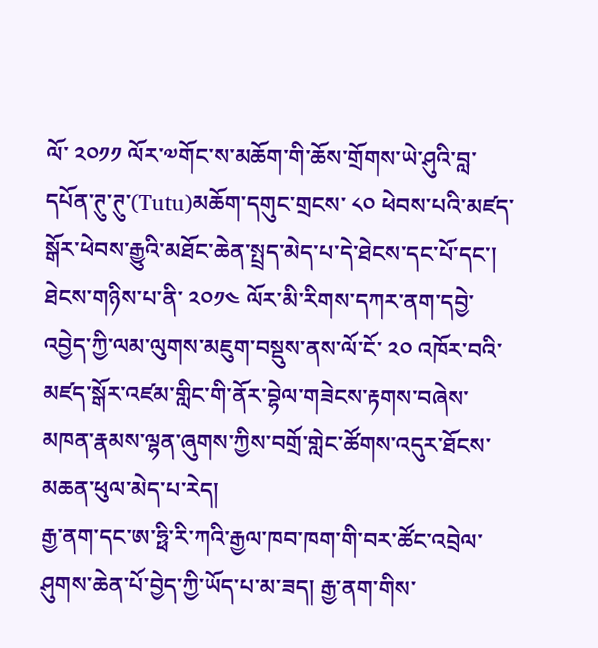ལོ་ ༢༠༡༡ ལོར་༧གོང་ས་མཆོག་གི་ཆོས་གྲོགས་ཡེ་ཤུའི་བླ་དཔོན་ཊུ་ཊུ་(Tutu)མཆོག་དགུང་གྲངས་ ༨༠ ཕེབས་པའི་མཛད་སྒོར་ཕེབས་རྒྱུའི་མཐོང་ཆེན་སྤྲད་མེད་པ་དེ་ཐེངས་དང་པོ་དང་། ཐེངས་གཉིས་པ་ནི་ ༢༠༡༤ ལོར་མི་རིགས་དཀར་ནག་དབྱེ་འབྱེད་ཀྱི་ལམ་ལུགས་མཇུག་བསྡུས་ནས་ལོ་ངོ་ ༢༠ འཁོར་བའི་མཛད་སྒོར་འཛམ་གླིང་གི་ནོར་བྷེལ་གཟེངས་རྟགས་བཞེས་མཁན་རྣམས་ལྷན་ཞུགས་ཀྱིས་བགྲོ་གླེང་ཚོགས་འདུར་ཐོངས་མཆན་ཕུལ་མེད་པ་རེད།
རྒྱ་ནག་དང་ཨ་ཧྥི་རི་ཀའི་རྒྱལ་ཁབ་ཁག་གི་བར་ཚོང་འབྲེལ་ཤུགས་ཆེན་པོ་བྱེད་ཀྱི་ཡོད་པ་མ་ཟད། རྒྱ་ནག་གིས་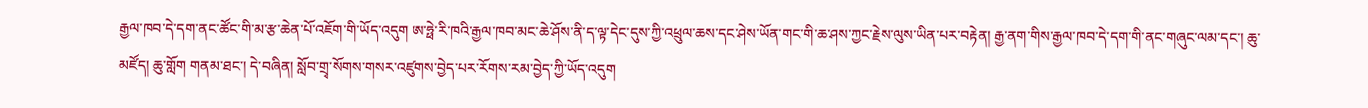རྒྱལ་ཁབ་དེ་དག་ནང་ཚོང་གི་མ་རྩ་ཆེན་པོ་འཇོག་གི་ཡོད་འདུག ཨ་ཧྥེ་རི་ཁའི་རྒྱལ་ཁབ་མང་ཆེ་ཤོས་ནི་ད་ལྟ་དེང་དུས་ཀྱི་འཕྲུལ་ཆས་དང་ཤེས་ཡོན་གང་གི་ཆ་ཤས་ཀྱང་རྗེས་ལུས་ཡིན་པར་བརྟེན། རྒྱ་ནག་གིས་རྒྱལ་ཁབ་དེ་དག་གི་ནང་གཞུང་ལམ་དང་། ཆུ་མཛོད། ཆུ་གློག གནམ་ཐང་། དེ་བཞིན། སློབ་གྲྭ་སོགས་གསར་འཛུགས་བྱེད་པར་རོགས་རམ་བྱེད་ཀྱི་ཡོད་འདུག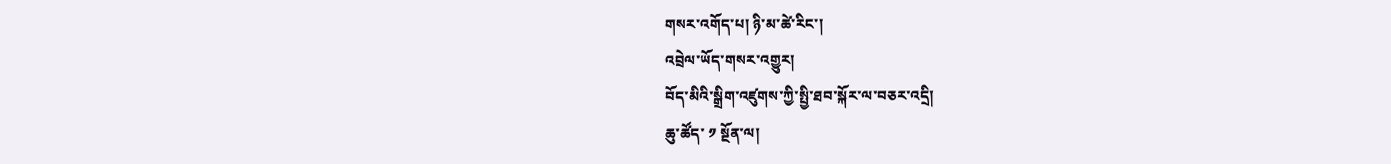གསར་འགོད་པ། ཉི་མ་ཚེ་རིང་།
འབྲེལ་ཡོད་གསར་འགྱུར།
བོད་མིའི་སྒྲིག་འཛུགས་ཀྱི་སྤྱི་ཐབ་སྐོར་ལ་བཅར་འདྲི།
ཆུ་ཚོད་ ༡ སྔོན་ལ།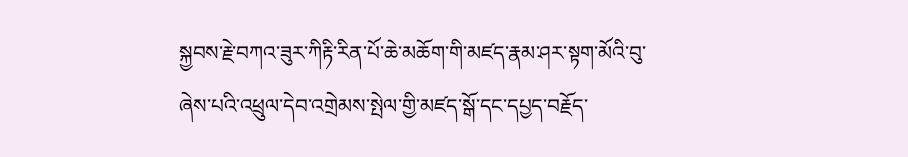སྐྱབས་རྗེ་བཀའ་ཟུར་ཀིརྟི་རིན་པོ་ཆེ་མཆོག་གི་མཛད་རྣམ་ཤར་སྟག་མོའི་བུ་ཞེས་པའི་འཕྲུལ་དེབ་འགྲེམས་སྤེལ་གྱི་མཛད་སྒོ་དང་དཔྱད་བརྗོད་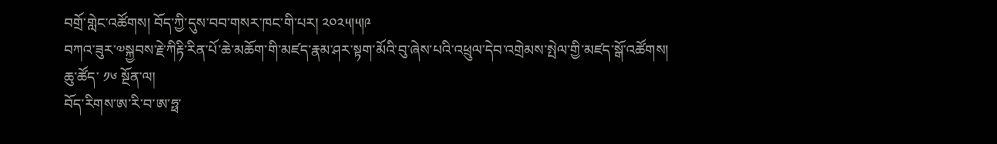བགྲོ་གླེང་འཚོགས། བོད་ཀྱི་དུས་བབ་གསར་ཁང་གི་པར། ༢༠༢༥།༥།༩
བཀའ་ཟུར་༧སྐྱབས་རྗེ་ཀིརྟི་རིན་པོ་ཆེ་མཆོག་གི་མཛད་རྣམ་ཤར་སྟག་མོའི་བུ་ཞེས་པའི་འཕྲུལ་དེབ་འགྲེམས་སྤེལ་གྱི་མཛད་སྒོ་འཚོགས།
ཆུ་ཚོད་ ༡༦ སྔོན་ལ།
བོད་རིགས་ཨ་རི་བ་ཨ་ཧྥ་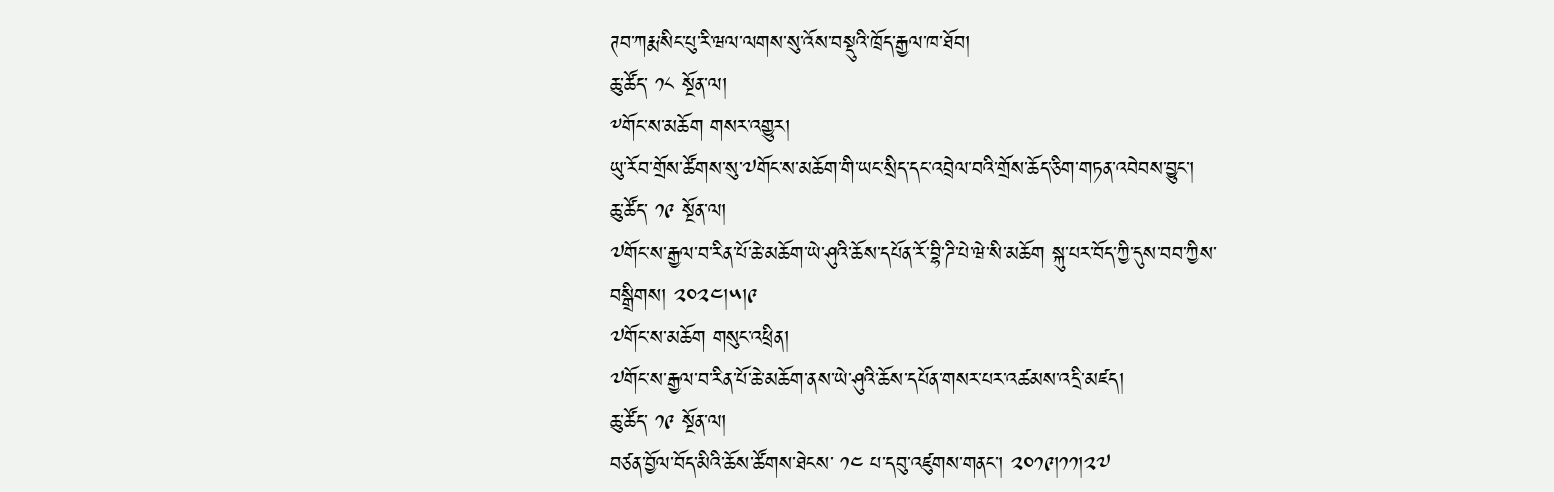ཊབ་ཀརྨ་སིང་པུ་རི་ཝལ་ལགས་སུ་འོས་བསྡུའི་ཁྲོད་རྒྱལ་ཁ་ཐོབ།
ཆུ་ཚོད་ ༡༨ སྔོན་ལ།
༸གོང་ས་མཆོག གསར་འགྱུར།
ཡུ་རོབ་གྲོས་ཚོགས་སུ་༧གོང་ས་མཆོག་གི་ཡང་སྲིད་དང་འབྲེལ་བའི་གྲོས་ཆོད་ཅིག་གཏན་འབེབས་བྱུང་།
ཆུ་ཚོད་ ༡༩ སྔོན་ལ།
༧གོང་ས་རྒྱལ་བ་རིན་པོ་ཆེ་མཆོག་ཡེ་ཤུའི་ཆོས་དཔོན་རོ་བྷི་ཌི་པེ་ཝེ་སི་མཆོག སྐུ་པར་བོད་ཀྱི་དུས་བབ་ཀྱིས་བསྒྲིགས། ༢༠༢༤།༥།༩
༧གོང་ས་མཆོག གསུང་འཕྲིན།
༧གོང་ས་རྒྱལ་བ་རིན་པོ་ཆེ་མཆོག་ནས་ཡེ་ཤུའི་ཆོས་དཔོན་གསར་པར་འཚམས་འདྲི་མཛད།
ཆུ་ཚོད་ ༡༩ སྔོན་ལ།
བཙན་བྱོལ་བོད་མིའི་ཆོས་ཚོགས་ཐེངས་ ༡༤ པ་དབུ་འཛུགས་གནང་། ༢༠༡༩།༡༡།༢༧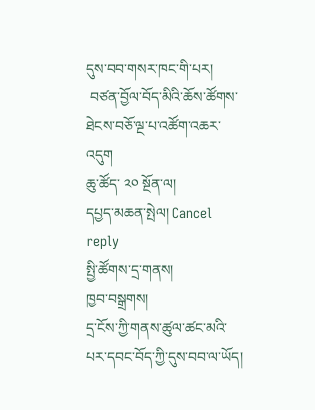དུས་བབ་གསར་ཁང་གི་པར།
 བཙན་བྱོལ་བོད་མིའི་ཆོས་ཚོགས་ཐེངས་བཅོ་ལྔ་པ་འཚོག་འཆར་འདུག
ཆུ་ཚོད་ ༢༠ སྔོན་ལ།
དཔྱད་མཆན་སྤེལ། Cancel reply
སྤྱི་ཚོགས་དྲ་གནས།
ཁྱབ་བསྒྲགས།
དྲ་ངོས་ཀྱི་གནས་ཚུལ་ཚང་མའི་པར་དབང་བོད་ཀྱི་དུས་བབ་ལ་ཡོད།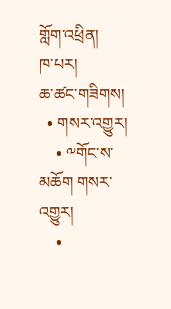གློག་འཕྲིན།
ཁ་པར།
ཆ་ཚང་གཟིགས།
  • གསར་འགྱུར།
    • ༸གོང་ས་མཆོག གསར་འགྱུར།
    •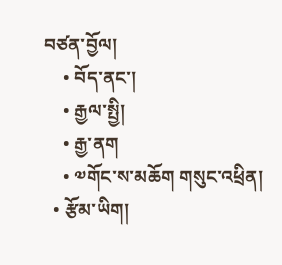བཙན་བྱོལ།
    • བོད་ནང་།
    • རྒྱལ་སྤྱི།
    • རྒྱ་ནག
    • ༧གོང་ས་མཆོག གསུང་འཕྲིན།
  • རྩོམ་ཡིག།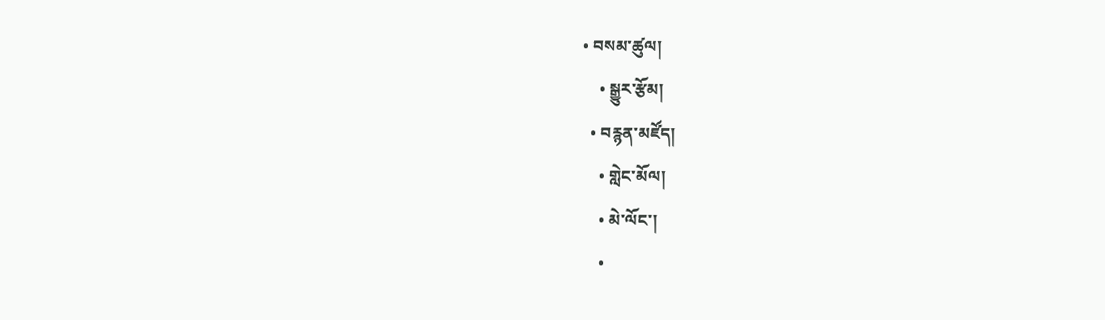• བསམ་ཚུལ།
    • སྒྱུར་རྩོམ།
  • བརྙན་མཛོད།
    • གླེང་མོལ།
    • མེ་ལོང་།
    •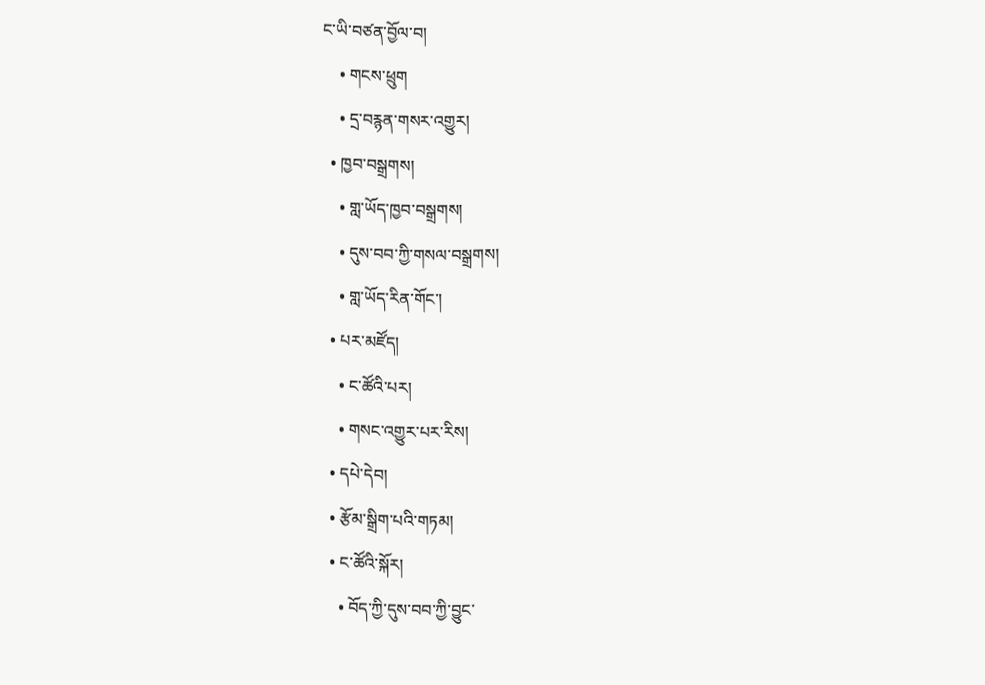ང་ཡི་བཙན་བྱོལ་བ།
    • གངས་ཕྲུག
    • དྲ་བརྙན་གསར་འགྱུར།
  • ཁྱབ་བསྒྲགས།
    • གླ་ཡོད་ཁྱབ་བསྒྲགས།
    • དུས་བབ་ཀྱི་གསལ་བསྒྲགས།
    • གླ་ཡོད་རིན་གོང་།
  • པར་མཛོད།
    • ང་ཚོའི་པར།
    • གསང་འགྱུར་པར་རིས།
  • དཔེ་དེབ།
  • རྩོམ་སྒྲིག་པའི་གཏམ།
  • ང་ཚོའི་སྐོར།
    • བོད་ཀྱི་དུས་བབ་ཀྱི་བྱུང་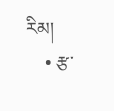རིམ།
    • རྩ་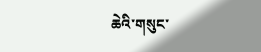ཆེའི་གསུང་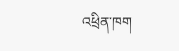འཕྲིན་ཁག